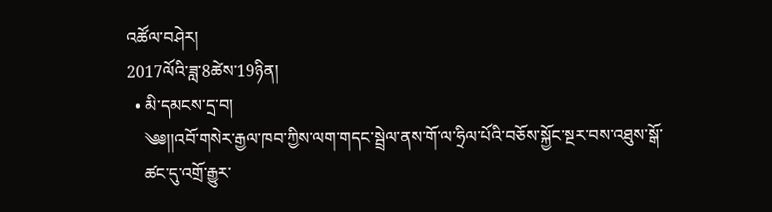འཚོལ་བཤེར།
2017ལོའི་ཟླ་8ཚེས་19ཉིན།
  • མི་དམངས་དྲ་བ།
    ༄༅།།འབོ་གསེར་རྒྱལ་ཁབ་ཀྱིས་ལག་གདང་སྦྲེལ་ནས་གོ་ལ་ཧྲིལ་པོའི་བཅོས་སྐྱོང་སྔར་བས་འཐུས་སྒོ་
    ཚང་དུ་འགྲོ་རྒྱུར་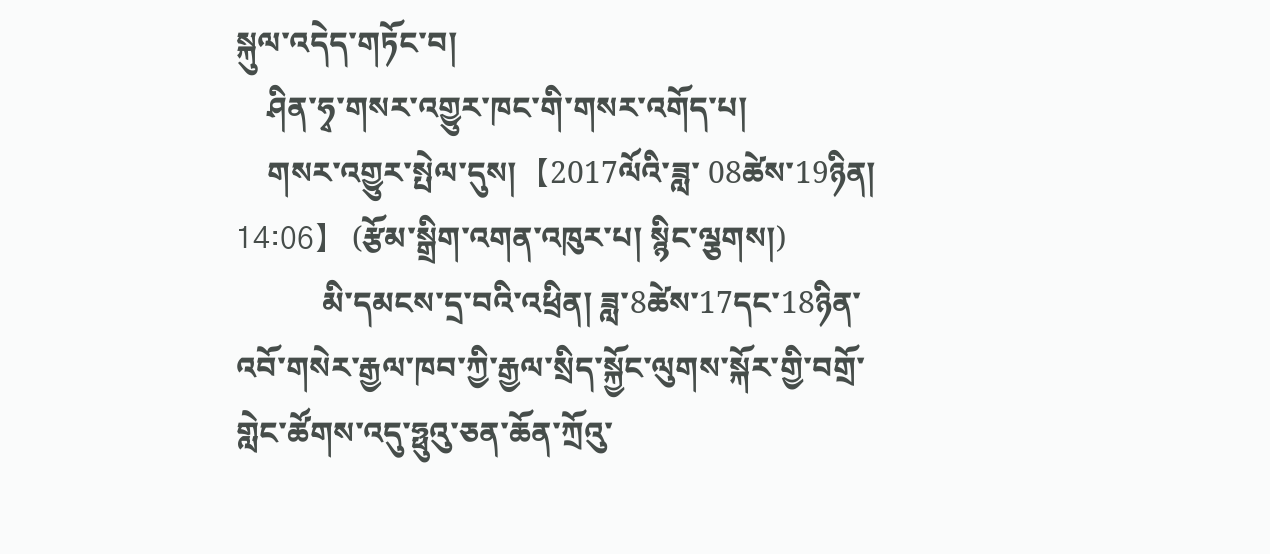སྐུལ་འདེད་གཏོང་བ།
    ཤིན་ཧྭ་གསར་འགྱུར་ཁང་གི་གསར་འགོད་པ།
    གསར་འགྱུར་སྤེལ་དུས།  【2017ལོའི་ཟླ་ 08ཚེས་19ཉིན། 14:06】   (རྩོམ་སྒྲིག་འགན་འཁུར་པ། སྙིང་ལྕགས།)
           མི་དམངས་དྲ་བའི་འཕྲིན། ཟླ་8ཚེས་17དང་18ཉིན་འབོ་གསེར་རྒྱལ་ཁབ་ཀྱི་རྒྱལ་སྲིད་སྐྱོང་ལུགས་སྐོར་གྱི་བགྲོ་གླེང་ཚོགས་འདུ་ཧྥུའུ་ཅན་ཆོན་ཀྲོའུ་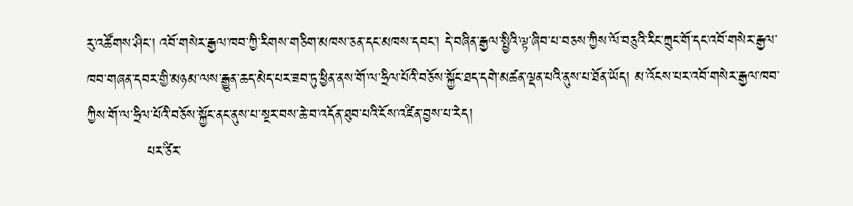རུ་འཚོགས་ཤིང་། འབོ་གསེར་རྒྱལ་ཁབ་ཀྱི་རིགས་གཅིག་མཁས་ཅན་དང་མཁས་དབང་། དེ་བཞིན་རྒྱལ་སྤྱིའི་ལྟ་ཞིབ་པ་བཅས་ཀྱིས་ལོ་བཅུའི་རིང་ཀྲུང་གོ་དང་འབོ་གསེར་རྒྱལ་ཁབ་གཞན་དབར་གྱི་མཉམ་ལས་རྒྱུན་ཆད་མེད་པར་ཟབ་ཏུ་ཕྱིན་ནས་གོ་ལ་ཧྲིལ་པོའི་བཅོས་སྐྱོང་ཐད་དགེ་མཚན་ལྡན་པའི་ནུས་པ་ཐོན་ཡོད། མ་འོངས་པར་འབོ་གསེར་རྒྱལ་ཁབ་ཀྱིས་གོ་ལ་ཧྲིལ་པོའི་བཅོས་སྐྱོང་ནང་ནུས་པ་སྔར་བས་ཆེ་བ་འདོན་ཐུབ་པའི་ངོས་འཛིན་བྱས་པ་རེད།
            པར་ཙིར་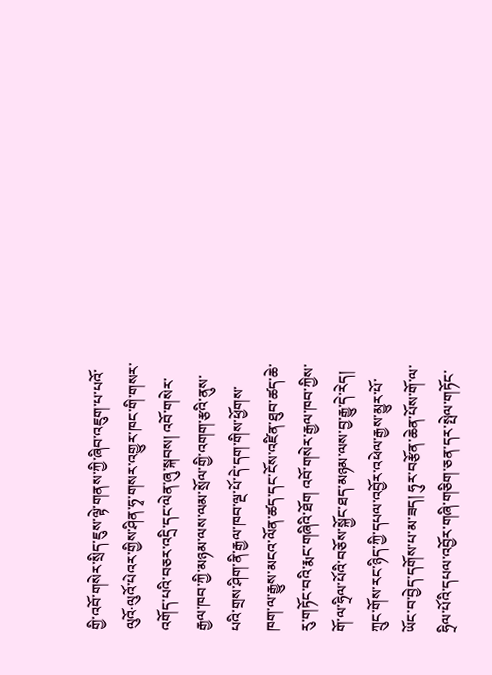གྱི་འབོ་གསེར་སྲིད་ཇུས་ལྟེ་གནས་ཀྱི་ཞིབ་འཇུག་པ་པའོ་ལུའོ·ལུའོ་པེའར་གྱིས་ཤིན་ཧྭ་གསར་འགྱུར་ཁང་གི་གསར་འགོད་པའི་བཅར་འདྲི་དང་ལེན་ཞུ་སྐབས། འབོ་གསེར་རྒྱལ་ཁབ་ཀྱི་མཉམ་ལས་ལམ་སྲོལ་གྱི་འགག་རྩའི་ནུས་པའི་གྲས་ཤིག་ནི་རྒྱལ་ཁབ་ལྔ་པོ་དེ་དག་གིས་ཕྱོགས་ཁག་ལ་རྒྱུས་མངའ་ལོན་ཚད་དང་ངོས་འཛིན་ཐུབ་ཚད་ཆེ་རུ་གཏོང་བའི་རྨང་གཞིའི་ཐོག འབོ་གསེར་རྒྱལ་ཁབ་ཀྱིས་གོ་ལ་ཧྲིལ་པོའི་བཅོས་སྐྱོང་ཐད་མཉམ་ལས་བྱ་རྒྱུ་དེ་རེད། ཀྲུང་གོས་རང་ཉིད་ཀྱི་དཔལ་འབྱོར་འཕེལ་རྒྱས་མྱུར་པོ་ཡོང་བ་བྱེད་དགོས་པ་མ་ཟད། ཧུར་བརྩོན་ཆེན་པོས་གོ་ལ་ཧྲིལ་པོའི་དཔལ་འབྱོར་གཞི་གཅིག་ཅན་དར་སྤེལ་གཏོང་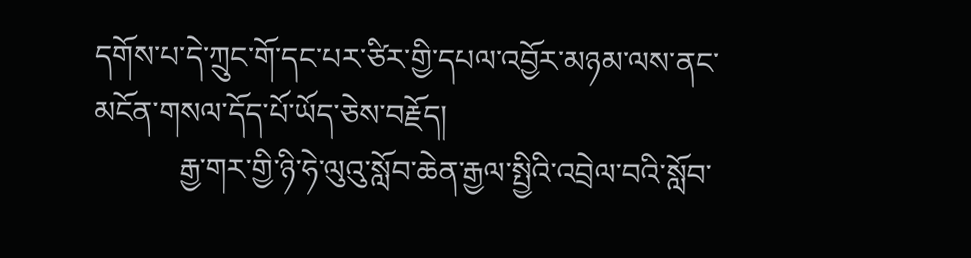དགོས་པ་དེ་ཀྲུང་གོ་དང་པར་ཙིར་གྱི་དཔལ་འབྱོར་མཉམ་ལས་ནང་མངོན་གསལ་དོད་པོ་ཡོད་ཅེས་བརྗོད།
           རྒྱ་གར་གྱི་ཉི་ཧེ་ལུའུ་སློབ་ཆེན་རྒྱལ་སྤྱིའི་འབྲེལ་བའི་སློབ་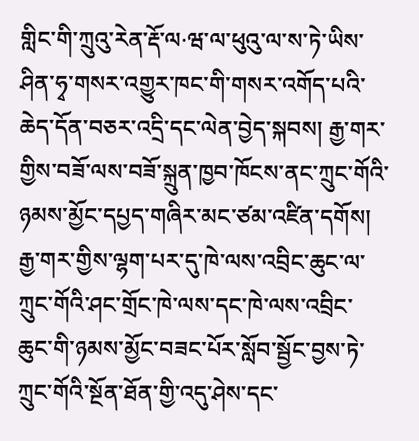གླིང་གི་ཀྲུའུ་རེན་རྡོ་ལ·ཝ་ལ་ཕུའུ་ལ་ས་ཏེ་ཡིས་ཤིན་ཧྭ་གསར་འགྱུར་ཁང་གི་གསར་འགོད་པའི་ཆེད་དོན་བཅར་འདྲི་དང་ལེན་བྱེད་སྐབས། རྒྱ་གར་གྱིས་བཟོ་ལས་བཟོ་སྐྲུན་ཁྱབ་ཁོངས་ནང་ཀྲུང་གོའི་ཉམས་མྱོང་དཔྱད་གཞིར་མང་ཙམ་འཛིན་དགོས། རྒྱ་གར་གྱིས་ལྷག་པར་དུ་ཁེ་ལས་འབྲིང་ཆུང་ལ་ཀྲུང་གོའི་ཤང་གྲོང་ཁེ་ལས་དང་ཁེ་ལས་འབྲིང་ཆུང་གི་ཉམས་མྱོང་བཟང་པོར་སློབ་སྦྱོང་བྱས་ཏེ་ཀྲུང་གོའི་སྔོན་ཐོན་གྱི་འདུ་ཤེས་དང་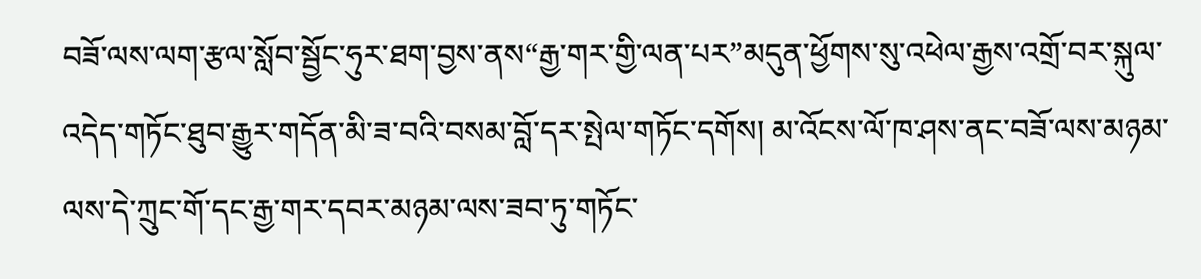བཟོ་ལས་ལག་རྩལ་སློབ་སྦྱོང་ཧུར་ཐག་བྱས་ནས“རྒྱ་གར་གྱི་ལན་པར”མདུན་ཕྱོགས་སུ་འཕེལ་རྒྱས་འགྲོ་བར་སྐུལ་འདེད་གཏོང་ཐུབ་རྒྱུར་གདོན་མི་ཟ་བའི་བསམ་བློ་དར་སྤེལ་གཏོང་དགོས། མ་འོངས་ལོ་ཁ་ཤས་ནང་བཟོ་ལས་མཉམ་ལས་དེ་ཀྲུང་གོ་དང་རྒྱ་གར་དབར་མཉམ་ལས་ཟབ་ཏུ་གཏོང་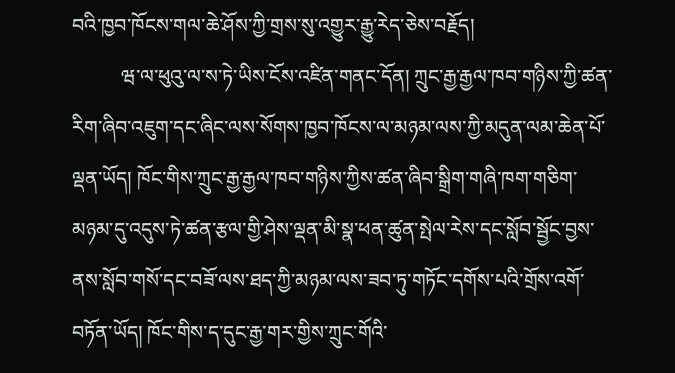བའི་ཁྱབ་ཁོངས་གལ་ཆེ་ཤོས་ཀྱི་གྲས་སུ་འགྱུར་རྒྱུ་རེད་ཅེས་བརྗོད།
          ཝ་ལ་ཕུའུ་ལ་ས་ཏེ་ཡིས་ངོས་འཛིན་གནང་དོན། ཀྲུང་རྒྱ་རྒྱལ་ཁབ་གཉིས་ཀྱི་ཚན་རིག་ཞིབ་འཇུག་དང་ཞིང་ལས་སོགས་ཁྱབ་ཁོངས་ལ་མཉམ་ལས་ཀྱི་མདུན་ལམ་ཆེན་པོ་ལྡན་ཡོད། ཁོང་གིས་ཀྲུང་རྒྱ་རྒྱལ་ཁབ་གཉིས་ཀྱིས་ཚན་ཞིབ་སྒྲིག་གཞི་ཁག་གཅིག་མཉམ་དུ་འདུས་ཏེ་ཚན་རྩལ་གྱི་ཤེས་ལྡན་མི་སྣ་ཕན་ཚུན་སྤེལ་རེས་དང་སློབ་སྦྱོང་བྱས་ནས་སློབ་གསོ་དང་བཟོ་ལས་ཐད་ཀྱི་མཉམ་ལས་ཟབ་ཏུ་གཏོང་དགོས་པའི་གྲོས་འགོ་བཏོན་ཡོད། ཁོང་གིས་ད་དུང་རྒྱ་གར་གྱིས་ཀྲུང་གོའི་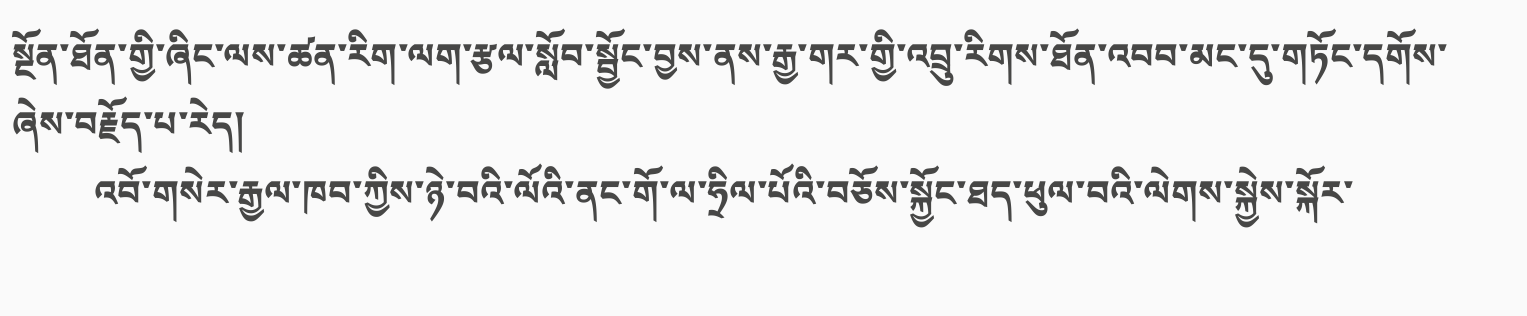སྔོན་ཐོན་གྱི་ཞིང་ལས་ཚན་རིག་ལག་རྩལ་སློབ་སྦྱོང་བྱས་ནས་རྒྱ་གར་གྱི་འབྲུ་རིགས་ཐོན་འབབ་མང་དུ་གཏོང་དགོས་ཞེས་བརྗོད་པ་རེད།
         འབོ་གསེར་རྒྱལ་ཁབ་ཀྱིས་ཉེ་བའི་ལོའི་ནང་གོ་ལ་ཧྲིལ་པོའི་བཅོས་སྐྱོང་ཐད་ཕུལ་བའི་ལེགས་སྐྱེས་སྐོར་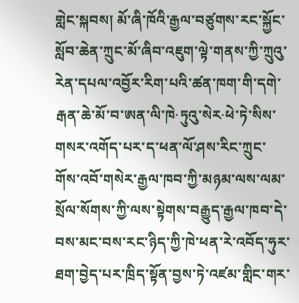གླེང་སྐབས། མོ་ཞི་ཁོའི་རྒྱལ་བཙུགས་རང་སྐྱོང་སློབ་ཆེན་ཀྲུང་མོ་ཞིབ་འཇུག་ལྟེ་གནས་ཀྱི་ཀྲུའུ་རེན་དཔལ་འབྱོར་རིག་པའི་ཚན་ཁག་གི་དགེ་རྒན་ཆེ་མོ་བ་ཨན་ལི་ཁེ·ཏུའུ་སེར·ཕེ་ཏེ་སིས་གསར་འགོད་པར་ད་ཕན་ལོ་ཤས་རིང་ཀྲུང་གོས་འབོ་གསེར་རྒྱལ་ཁབ་ཀྱི་མཉམ་ལས་ལམ་སྲོལ་སོགས་ཀྱི་ལས་སྟེགས་བརྒྱུད་རྒྱལ་ཁབ་དེ་བས་མང་བས་རང་ཉིད་ཀྱི་ཁེ་ཕན་རེ་འབོད་ཧུར་ཐག་བྱེད་པར་ཁྲིད་སྟོན་བྱས་ཏེ་འཛམ་གླིང་གར་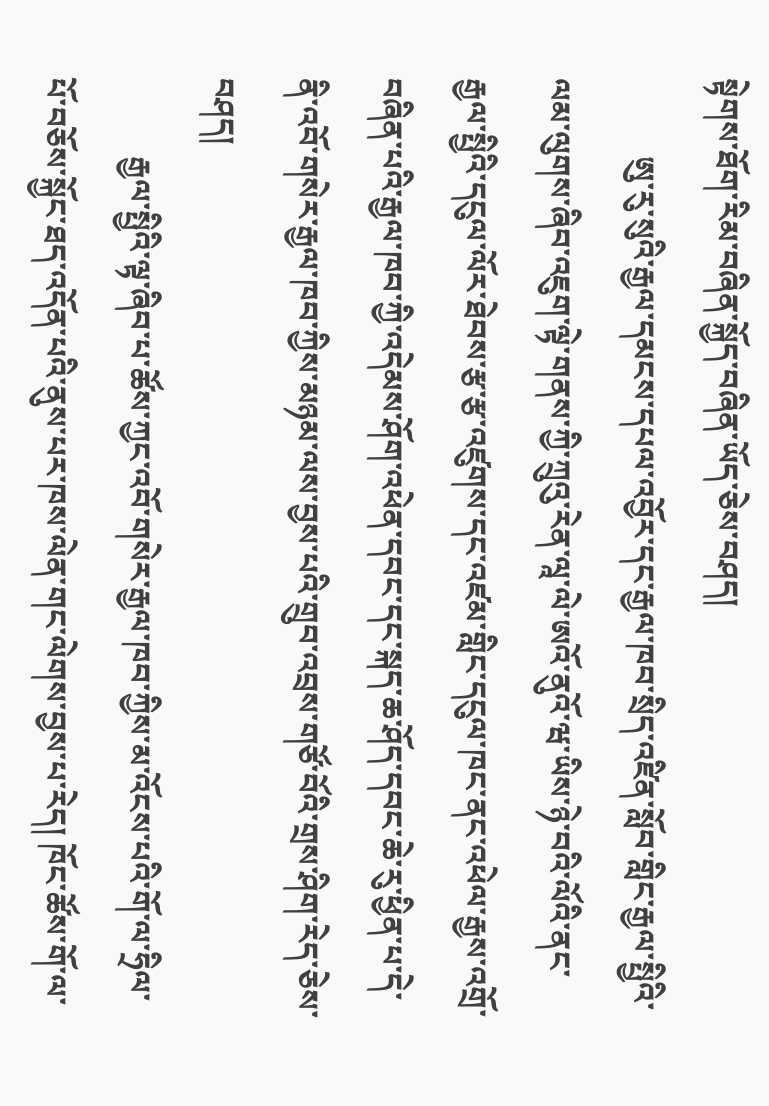སྟེགས་ཐོག་རིམ་བཞིན་སྐྱོད་བཞིན་ཡོད་ཅེས་བཤད།
          ཨུ་རུ་སུའི་རྒྱལ་དམངས་དཔལ་འབྱོར་དང་རྒྱལ་ཁབ་སྲིད་འཛིན་སློབ་གླིང་རྒྱལ་སྤྱིའི་ལམ་ལུགས་ཞིབ་འཇུག་ལྟེ་གནས་ཀྱི་ཀྲུའུ་རེན་ལཱ་ལེ་ཨའོ་ནུའོ་ཝ་ཡིས་ཉེ་བའི་ལོའི་ནང་རྒྱལ་སྤྱིའི་དངུལ་ལོར་ཐེབས་རྩ་རྩ་འཛུགས་དང་འཛམ་གླིང་དངུལ་ཁང་ནང་འཕེལ་རྒྱས་འགྲོ་བཞིན་པའི་རྒྱལ་ཁབ་ཀྱི་འདེམས་ཤོག་འཕེན་དབང་དང་སྐད་ཆ་ཤོད་དབང་ཆེ་རུ་ཕྱིན་པ་དེ་ནི་འབོ་གསེར་རྒྱལ་ཁབ་ཀྱིས་མཉམ་ལས་བྱས་པའི་གྲུབ་འབྲས་གཙོ་བོའི་གྲས་ཤིག་རེད་ཅེས་བཤད།
          རྒྱལ་སྤྱིའི་ལྟ་ཞིབ་པ་ཚོས་ཀྱང་འབོ་གསེར་རྒྱལ་ཁབ་ཀྱིས་མ་འོངས་པའི་གོ་ལ་ཧྲིལ་པོ་བཅོས་སྐྱོང་ཐད་འདོན་པའི་ནུས་པར་ཁས་ལེན་གང་ལེགས་བྱས་པ་རེད། ཁོང་ཚོས་གོ་ལ་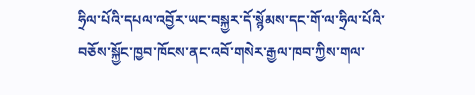ཧྲིལ་པོའི་དཔལ་འབྱོར་ཡང་བསྐྱར་དོ་སྙོམས་དང་གོ་ལ་ཧྲིལ་པོའི་བཅོས་སྐྱོང་ཁྱབ་ཁོངས་ནང་འབོ་གསེར་རྒྱལ་ཁབ་ཀྱིས་གལ་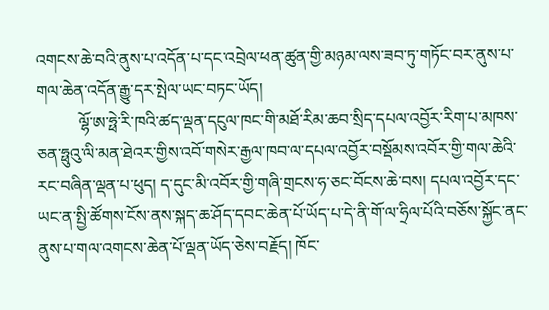འགངས་ཆེ་བའི་ནུས་པ་འདོན་པ་དང་འབྲེལ་ཕན་ཚུན་གྱི་མཉམ་ལས་ཟབ་ཏུ་གཏོང་བར་ནུས་པ་གལ་ཆེན་འདོན་རྒྱུ་དར་སྤེལ་ཡང་བཏང་ཡོད།
          ལྷོ་ཨ་ཧྥེ་རི་ཁའི་ཚད་ལྡན་དངུལ་ཁང་གི་མཐོ་རིམ་ཆབ་སྲིད་དཔལ་འབྱོར་རིག་པ་མཁས་ཅན་ཧྥུའུ་ལི་མན་ཐེའར་གྱིས་འབོ་གསེར་རྒྱལ་ཁབ་ལ་དཔལ་འབྱོར་བསྡོམས་འབོར་གྱི་གལ་ཆེའི་རང་བཞིན་ལྡན་པ་ཕུད། ད་དུང་མི་འབོར་གྱི་གཞི་གྲངས་ཧ་ཅང་བོངས་ཆེ་བས། དཔལ་འབྱོར་དང་ཡང་ན་སྤྱི་ཚོགས་ངོས་ནས་སྐད་ཆ་ཤོད་དབང་ཆེན་པོ་ཡོད་པ་དེ་ནི་གོ་ལ་ཧྲིལ་པོའི་བཅོས་སྐྱོང་ནང་ནུས་པ་གལ་འགངས་ཆེན་པོ་ལྡན་ཡོད་ཅེས་བརྗོད། ཁོང་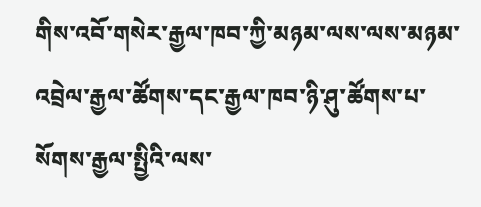གིས་འབོ་གསེར་རྒྱལ་ཁབ་ཀྱི་མཉམ་ལས་ལས་མཉམ་འབྲེལ་རྒྱལ་ཚོགས་དང་རྒྱལ་ཁབ་ཉི་ཤུ་ཚོགས་པ་སོགས་རྒྱལ་སྤྱིའི་ལས་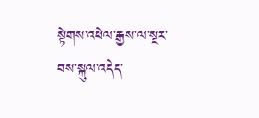སྟེགས་འཕེལ་རྒྱས་ལ་སྔར་བས་སྐུལ་འདེད་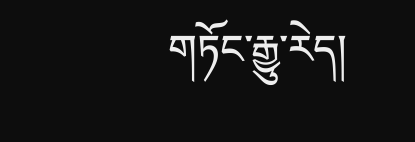གཏོང་རྒྱུ་རེད།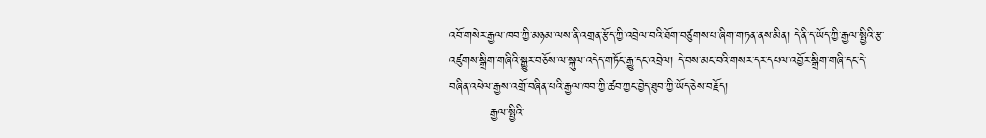འབོ་གསེར་རྒྱལ་ཁབ་ཀྱི་མཉམ་ལས་ནི་འགྲན་རྩོད་ཀྱི་འབྲེལ་བའི་ཐོག་བཙུགས་པ་ཞིག་གཏན་ནས་མིན། དེ་ནི་ད་ཡོད་ཀྱི་རྒྱལ་སྤྱིའི་རྩ་འཛུགས་སྒྲིག་གཞིའི་སྒྱུར་བཅོས་ལ་སྐུལ་འདེད་གཏོང་རྒྱུ་དང་འབྲེལ། དེ་བས་མང་བའི་གསར་དར་དཔལ་འབྱོར་སྒྲིག་གཞི་དང་དེ་བཞིན་འཕེལ་རྒྱས་འགྲོ་བཞིན་པའི་རྒྱལ་ཁབ་ཀྱི་ཚབ་ཀྱང་བྱེད་ཐུབ་ཀྱི་ཡོད་ཅེས་བརྗོད།
          རྒྱལ་སྤྱིའི་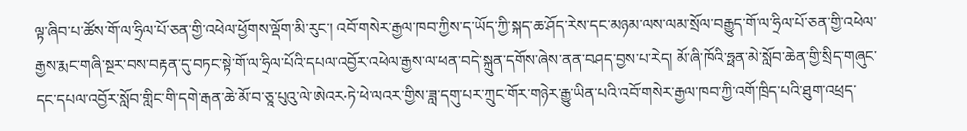ལྟ་ཞིབ་པ་ཚོས་གོ་ལ་ཧྲིལ་པོ་ཅན་གྱི་འཕེལ་ཕྱོགས་ལྡོག་མི་རུང་། འབོ་གསེར་རྒྱལ་ཁབ་ཀྱིས་ད་ཡོད་ཀྱི་སྐད་ཆ་ཤོད་རེས་དང་མཉམ་ལས་ལམ་སྲོལ་བརྒྱུད་གོ་ལ་ཧྲིལ་པོ་ཅན་གྱི་འཕེལ་རྒྱས་རྨང་གཞི་སྔར་བས་བརྟན་དུ་བཏང་སྟེ་གོ་ལ་ཧྲིལ་པོའི་དཔལ་འབྱོར་འཕེལ་རྒྱས་ལ་ཕན་བདེ་སྐྲུན་དགོས་ཞེས་ནན་བཤད་བྱས་པ་རེད། མོ་ཞི་ཁོའི་ཧྥན་མེ་སློབ་ཆེན་གྱི་སྲིད་གཞུང་དང་དཔལ་འབྱོར་སློབ་གླིང་གི་དགེ་རྒན་ཆེ་མོ་བ་ཅཱ་པུའུ་ལེ་ཨེའར·ཏེ་ཕེ་ལའར་གྱིས་ཟླ་དགུ་པར་ཀྲུང་གོར་གཉེར་རྒྱུ་ཡིན་པའི་འབོ་གསེར་རྒྱལ་ཁབ་ཀྱི་འགོ་ཁྲིད་པའི་ཐུག་འཕྲད་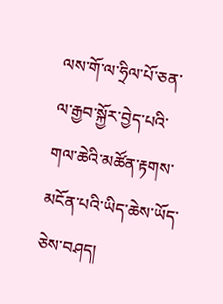ལས་གོ་ལ་ཧྲིལ་པོ་ཅན་ལ་རྒྱབ་སྐྱོར་བྱེད་པའི་གལ་ཆེའི་མཚོན་རྟགས་མངོན་པའི་ཡིད་ཆེས་ཡོད་ཅེས་བཤད།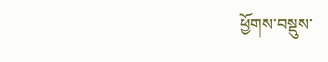ཕྱོགས་བསྡུས་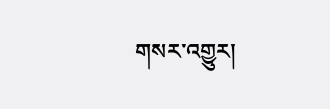གསར་འགྱུར།